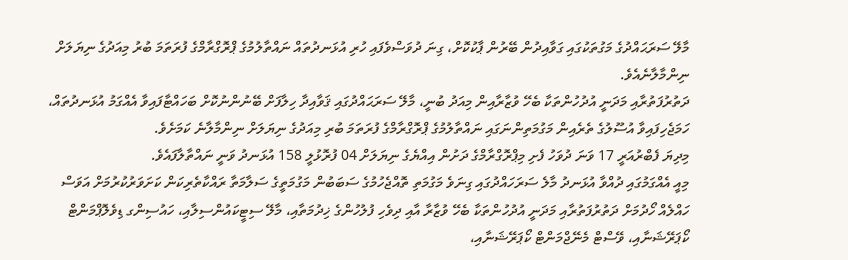މާލޭ ސަރަޙައްދުގެ މަގުތަކުގައި ގަވާއިދުން ބޭރުން ޕާކުކޮށް، ގިނަ ދުވަސްވެފައި ހުރި އުޅަނދުތައް ނައްތާލުމުގެ ޕްރޮގްރާމްގެ ފުރަތަމަ ބުރު މިއަދުގެ ނިޔަލަށް ނިންމާލާނެއެވެ.
ދަތުރުފަތުރާއި މަދަނީ އުދުހުންތަކާ ބެހޭ ވުޒާރާއިން މިއަދު ބުނީ، މާލޭ ސަރަޙައްދުގައި ޤަވާއިދާ ހިލާފަށް ބޭނުންނުކޮށް ބަހައްޓާފައިވާ އެއްގަމު އުޅަނދުތައް، ހަމަޖެހިފައިވާ އުސޫލުގެ ތެރެއިން މަގުމަތިންނަގައި ނައްތާލުމުގެ ޕްރޮގްރާމްގެ ފުރަތަމަ ބުރި މިއަދުގެ ނިޔަލަށް ނިންމާލާނެ ކަމަށެވެ.
މިދިޔަ ފެބްރުއަރީ 17 ވަނަ ދުވަހު ފެށި މިޕްރޮގްރާމްގެ ދަށުން އިއްޔެގެ ނިޔަލަށް 04 ފުރޮޅުލީ 158 އުޅަނދު ވަނީ ނައްތާލާފައެވެ.
މިއީ އެއްގަމުގައި ދުއްވާ އުޅަނދު މާލެ ސަރަހައްދުގައި ގިނަވެ މަގުމަތި ތޮއްޖެހުމުގެ ސަބަބުން މަގުމަތީގެ ސަލާމަތާ ރައްކާތެރިކަން ކަށަވަރުކުރުމަށް އަވަސް ހައްލެއް ހޯދުމަށް ދަތުރުފަތުރާއި މަދަނީ އުދުހުންތަކާ ބެހޭ ވުޒާރާ އާއި ދިވެހި ފުލުހުންގެ ޚިދުމަތާއި، މާލޭ ސިޓީކައުންސިލާއި، ހައުސިންގ ޑިވެލޮޕްމަންޓް ކޯޕަރޭޝަނާއި، ވޭސްޓް މެނޭޖްމަންޓް ކޯޕަރޭޝަނާއި،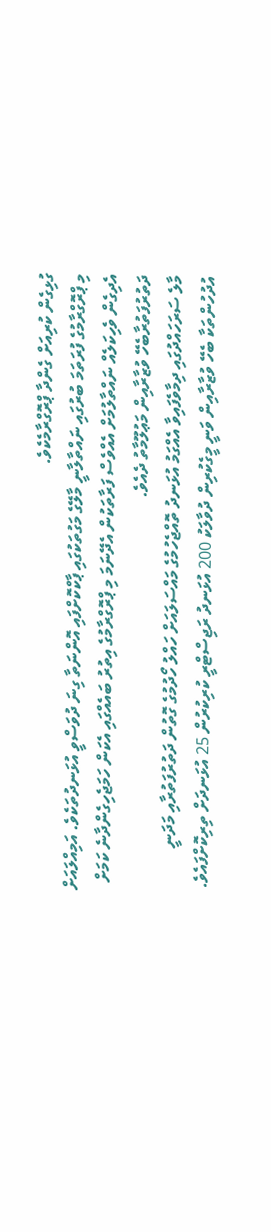ގުޅިގެން ކުރިއަށް ގެންދާ ޕްރޮގްރާމެކެވެ.
މި ޕްރޮގްރާމުގެ ފުރަތަމަ ބުރުގައި ނައްތާލާނީ މާލޭގެ މަގުތަކުގައި ޕާކްކޮށްފައި އޮންނަތާ ގިނަ ދުވަސްވީ އުޅަނދުތަކެވެ. އަމިއްލައަށް އެދިގެން ވެހިކަލެއް ނައްތާލުމަށް އެއްވެސް ފަރާތަކުން އެދޭނަމަ މި ޕްރޮގްރާމުގެ އިތުރު ބައެއްގައި އެކަން ހަމަޖެހިގެންދާނެ ކަމަށް ދަތުރުފަތުރާބެހޭ ވުޒާރާއިން މަޢުލޫމާތު ދެއެވެ.
މާލެ ސަރަހައްދުގައި ދިމާވެފައިވާ އެއްގަމު އުޅަނދު ތޮއްޖެހުމުގެ މައްސަލައަށް ހައްލު ހޯދުމުގެ ގޮތުން ދަތުރުފަތުރާއި މަދަނީ އުދުހުންތަކާ ބެހޭ ވުޒާރާއިން ވަނީ މީގެކުރިން ދުވާލަކު 200 އުޅަނދު ރަޖިސްޓްރީ ކުރިކުރުން 25 އުޅަނދަށް ތިރިކޮށްފައެވެ.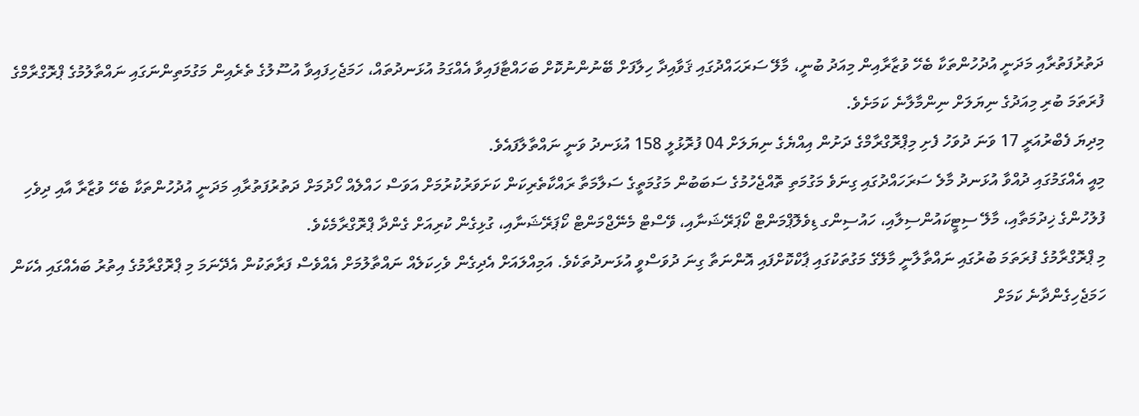ދަތުރުފަތުރާއި މަދަނީ އުދުހުންތަކާ ބެހޭ ވުޒާރާއިން މިއަދު ބުނީ، މާލޭ ސަރަޙައްދުގައި ޤަވާއިދާ ހިލާފަށް ބޭނުންނުކޮށް ބަހައްޓާފައިވާ އެއްގަމު އުޅަނދުތައް، ހަމަޖެހިފައިވާ އުސޫލުގެ ތެރެއިން މަގުމަތިންނަގައި ނައްތާލުމުގެ ޕްރޮގްރާމްގެ ފުރަތަމަ ބުރި މިއަދުގެ ނިޔަލަށް ނިންމާލާނެ ކަމަށެވެ.
މިދިޔަ ފެބްރުއަރީ 17 ވަނަ ދުވަހު ފެށި މިޕްރޮގްރާމްގެ ދަށުން އިއްޔެގެ ނިޔަލަށް 04 ފުރޮޅުލީ 158 އުޅަނދު ވަނީ ނައްތާލާފައެވެ.
މިއީ އެއްގަމުގައި ދުއްވާ އުޅަނދު މާލެ ސަރަހައްދުގައި ގިނަވެ މަގުމަތި ތޮއްޖެހުމުގެ ސަބަބުން މަގުމަތީގެ ސަލާމަތާ ރައްކާތެރިކަން ކަށަވަރުކުރުމަށް އަވަސް ހައްލެއް ހޯދުމަށް ދަތުރުފަތުރާއި މަދަނީ އުދުހުންތަކާ ބެހޭ ވުޒާރާ އާއި ދިވެހި ފުލުހުންގެ ޚިދުމަތާއި، މާލޭ ސިޓީކައުންސިލާއި، ހައުސިންގ ޑިވެލޮޕްމަންޓް ކޯޕަރޭޝަނާއި، ވޭސްޓް މެނޭޖްމަންޓް ކޯޕަރޭޝަނާއި، ގުޅިގެން ކުރިއަށް ގެންދާ ޕްރޮގްރާމެކެވެ.
މި ޕްރޮގްރާމުގެ ފުރަތަމަ ބުރުގައި ނައްތާލާނީ މާލޭގެ މަގުތަކުގައި ޕާކްކޮށްފައި އޮންނަތާ ގިނަ ދުވަސްވީ އުޅަނދުތަކެވެ. އަމިއްލައަށް އެދިގެން ވެހިކަލެއް ނައްތާލުމަށް އެއްވެސް ފަރާތަކުން އެދޭނަމަ މި ޕްރޮގްރާމުގެ އިތުރު ބައެއްގައި އެކަން ހަމަޖެހިގެންދާނެ ކަމަށް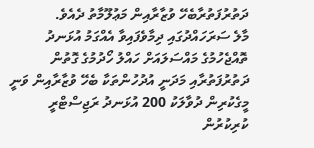ދަތުރުފަތުރާބެހޭ ވުޒާރާއިން މަޢުލޫމާތު ދެއެވެ.
މާލެ ސަރަހައްދުގައި ދިމާވެފައިވާ އެއްގަމު އުޅަނދު ތޮއްޖެހުމުގެ މައްސަލައަށް ހައްލު ހޯދުމުގެ ގޮތުން ދަތުރުފަތުރާއި މަދަނީ އުދުހުންތަކާ ބެހޭ ވުޒާރާއިން ވަނީ މީގެކުރިން ދުވާލަކު 200 އުޅަނދު ރަޖިސްޓްރީ ކުރިކުރުން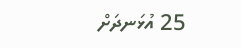25 އުޅަނދަށް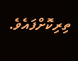ތިރިކޮށްފައެވެ.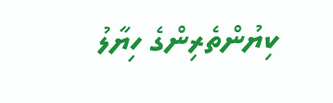ކިޔުންތެރިންގެ ހިޔާލު